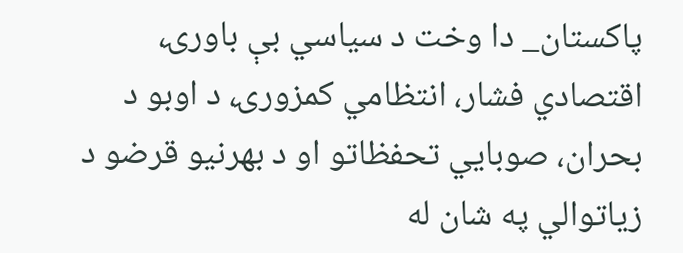پاکستان_ دا وخت د سياسي بې باورۍ، اقتصادي فشار، انتظامي کمزورۍ، د اوبو د بحران، صوبايي تحفظاتو او د بهرنيو قرضو د زياتوالي په شان له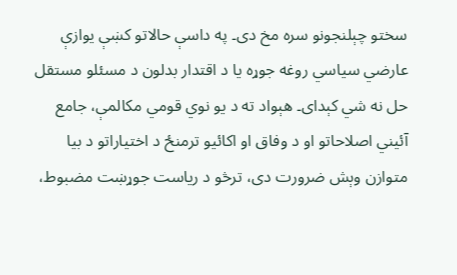سختو چېلنجونو سره مخ دی۔ په داسې حالاتو کښې يوازې عارضي سياسي روغه جوړه يا د اقتدار بدلون د مسئلو مستقل حل نه شي کېدای۔ هېواد ته د يو نوي قومي مکالمې، جامع آئيني اصلاحاتو او د وفاق او اکائيو ترمنځ د اختياراتو د بيا متوازن وېش ضرورت دی، ترڅو د رياست جوړښت مضبوط،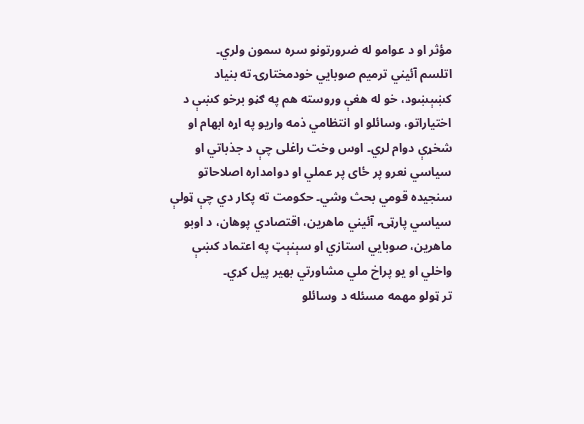مؤثر او د عوامو له ضرورتونو سره سمون ولري۔
اتلسم آئيني ترميم صوبايي خودمختارۍ ته بنياد کښېښود، خو له هغې وروسته هم په ګڼو برخو کښې د اختياراتو، وسائلو او انتظامي ذمه واريو په اړه ابهام او شخړې دوام لري۔ اوس وخت راغلی چې د جذباتي او سياسي نعرو پر ځای پر عملي او دوامداره اصلاحاتو سنجيده قومي بحث وشي۔ حکومت ته پکار دي چې ټولې سياسي پارټۍ، آئيني ماهرين، اقتصادي پوهان، د اوبو ماهرين، صوبايي استازي او سېنېټ په اعتماد کښې واخلي او يو پراخ ملي مشاورتي بهير پيل کړي۔
تر ټولو مهمه مسئله د وسائلو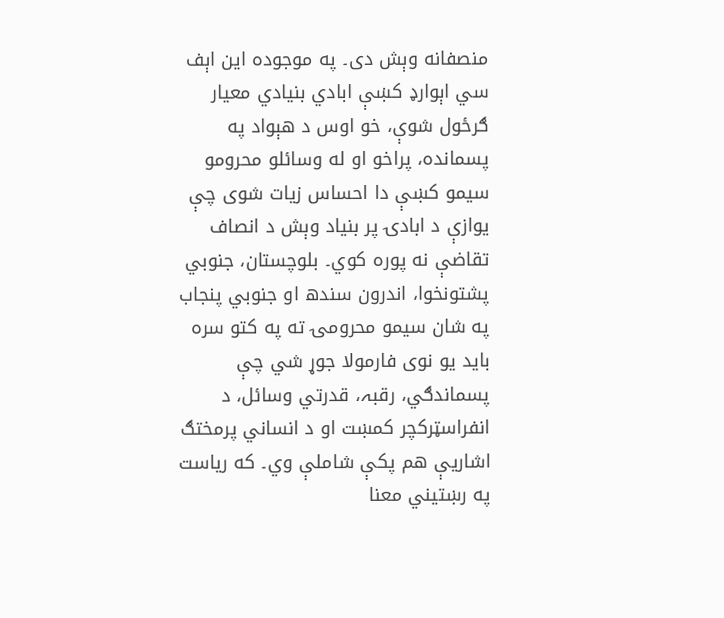منصفانه وېش دی۔ په موجوده اين اېف سي اېوارډ کښې ابادي بنيادي معيار ګرځول شوې، خو اوس د هېواد په پسمانده، پراخو او له وسائلو محرومو سيمو کښې دا احساس زيات شوی چې يوازې د ابادۍ پر بنياد وېش د انصاف تقاضې نه پوره کوي۔ بلوچستان، جنوبي پشتونخوا، اندرون سندھ او جنوبي پنجاب په شان سيمو محرومۍ ته په کتو سره بايد يو نوی فارمولا جوړ شي چې پسماندګي، رقبہ، قدرتي وسائل، د انفراسټرکچر کمښت او د انساني پرمختګ اشاريې هم پکې شاملې وي۔ که رياست په رښتيني معنا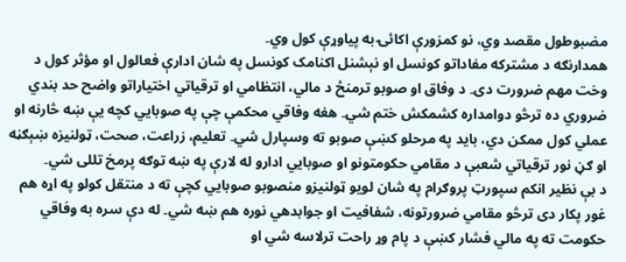مضبوطول مقصد وي، نو کمزورې اکائۍ به پياوړې کول وي۔
همدارنګه د مشترکه مفاداتو کونسل او نېشنل اکنامک کونسل په شان ادارې فعالول او مؤثر کول د وخت مهم ضرورت دی۔ د وفاق او صوبو ترمنځ د مالي، انتظامي او ترقياتي اختياراتو واضح حد بندي ضروري ده ترڅو دوامداره کشمکش ختم شي۔ هغه وفاقي محکمې چې په صوبايي کچه يې ښه څارنه او عملي کول ممکن دي، بايد په مرحلو کښې صوبو ته وسپارل شي۔ تعليم، زراعت، صحت، ټولنيزه ښېګڼه او ګڼ نور ترقياتي شعبې د مقامي حکومتونو او صوبايي ادارو له لارې په ښه توګه پرمخ تللی شي۔
د بې نظير انکم سپورټ پروګرام په شان لويو ټولنيزو منصوبو صوبايي کچې ته د منتقل کولو په اړه هم غور پکار دی ترڅو مقامي ضرورتونه، شفافيت او جوابدهي نوره هم ښه شي۔ له دې سره به وفاقي حکومت ته په مالي فشار کښې د پام وړ راحت ترلاسه شي او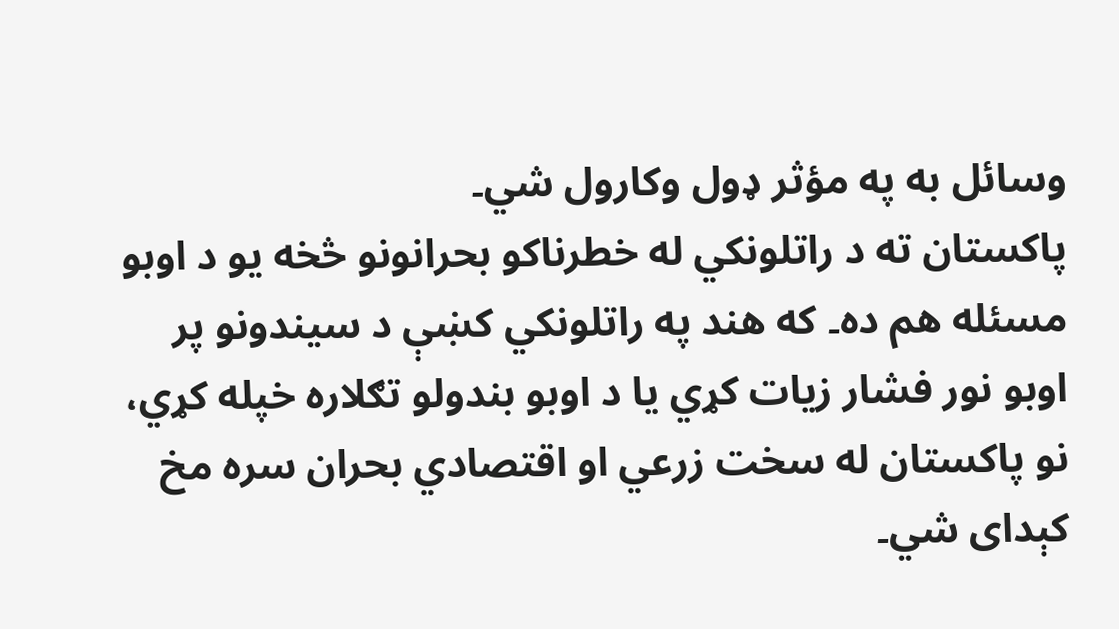وسائل به په مؤثر ډول وکارول شي۔
پاکستان ته د راتلونکي له خطرناکو بحرانونو څخه يو د اوبو مسئله هم ده۔ که هند په راتلونکي کښې د سيندونو پر اوبو نور فشار زيات کړي يا د اوبو بندولو تګلاره خپله کړي، نو پاکستان له سخت زرعي او اقتصادي بحران سره مخ کېدای شي۔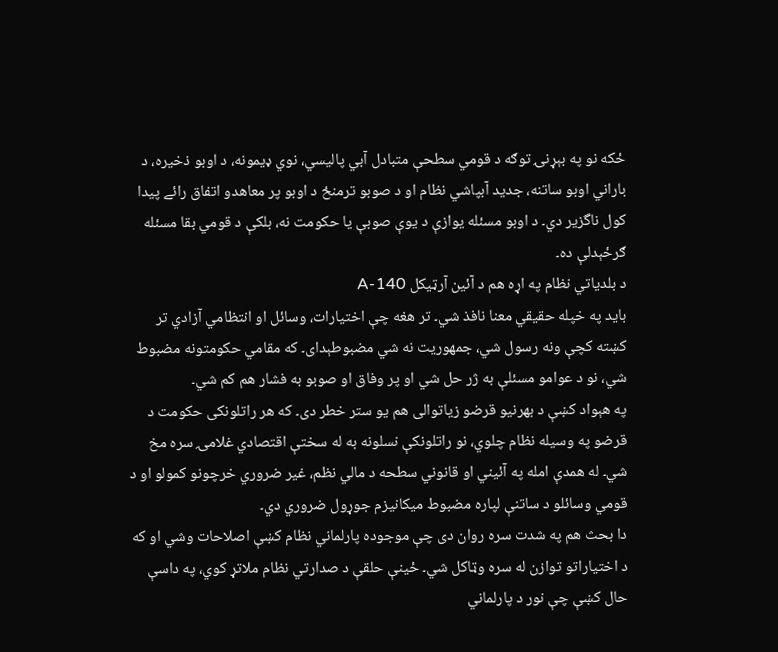ځکه نو په بېړنۍ توګه د قومي سطحې متبادل آبي پاليسي، نوي ډيمونه، د اوبو ذخيره، د باراني اوبو ساتنه، جديد آبپاشي نظام او د صوبو ترمنځ د اوبو پر معاهدو اتفاق رائے پيدا کول ناگزير دي۔ د اوبو مسئله يوازې د يوې صوبې يا حکومت نه، بلکې د قومي بقا مسئله ګرځېدلې ده۔
د بلدياتي نظام په اړه هم د آئین آرټيکل 140-A
بايد په خپله حقيقي معنا نافذ شي۔ تر هغه چې اختيارات، وسائل او انتظامي آزادي تر کښته کچې ونه رسول شي، جمهوريت نه شي مضبوطېدای۔ که مقامي حکومتونه مضبوط شي، نو د عوامو مسئلې به ژر حل شي او پر وفاق او صوبو به فشار هم کم شي۔
په هېواد کښې د بهرنيو قرضو زياتوالی هم يو ستر خطر دی۔ که هر راتلونکی حکومت د قرضو په وسيله نظام چلوي، نو راتلونکې نسلونه به له سختې اقتصادي غلامۍ سره مخ شي۔ له همدې امله په آئيني او قانوني سطحه د مالي نظم، غير ضروري خرچونو کمولو او د قومي وسائلو د ساتنې لپاره مضبوط ميکانيزم جوړول ضروري دي۔
دا بحث هم په شدت سره روان دی چې موجوده پارلماني نظام کښې اصلاحات وشي او که د اختياراتو توازن له سره وټاکل شي۔ ځينې حلقې د صدارتي نظام ملاتړ کوي، په داسې حال کښې چې نور د پارلماني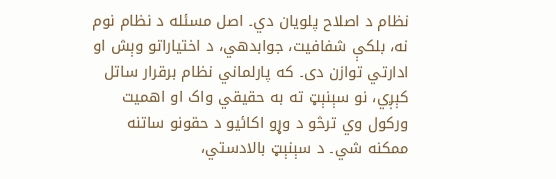نظام د اصلاح پلويان دي۔ اصل مسئله د نظام نوم نه، بلکې شفافيت، جوابدهي، د اختياراتو وېش او ادارتي توازن دی۔ که پارلماني نظام برقرار ساتل کېږي، نو سېنېټ ته به حقيقي واک او اهميت ورکول وي ترڅو د وړو اکائيو د حقونو ساتنه ممکنه شي۔ د سېنېټ بالادستي،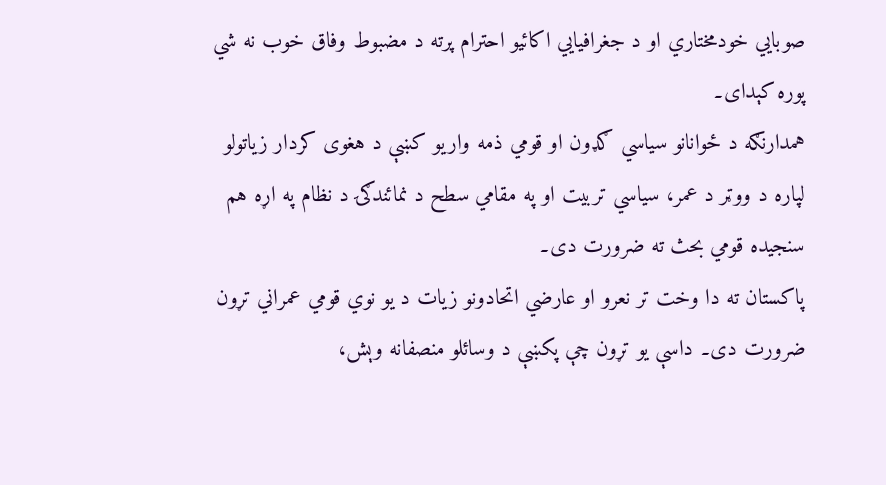صوبايي خودمختاري او د جغرافيايي اکائيو احترام پرته د مضبوط وفاق خوب نه شي پوره کېدای۔
همدارنګه د ځوانانو سياسي ګډون او قومي ذمه واريو کښې د هغوی کردار زياتولو لپاره د ووټر د عمر، سياسي تربيت او په مقامي سطح د نمائندګۍ د نظام په اړه هم سنجيده قومي بحث ته ضرورت دی۔
پاکستان ته دا وخت تر نعرو او عارضي اتحادونو زيات د يو نوي قومي عمراني تړون ضرورت دی۔ داسې يو تړون چې پکښې د وسائلو منصفانه وېش،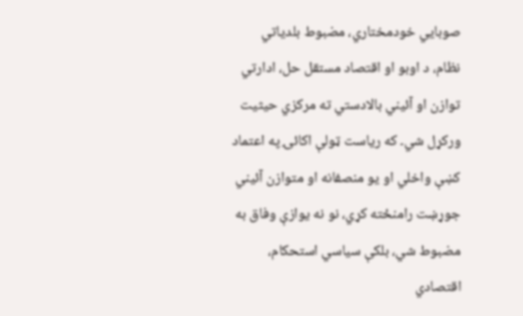صوبايي خودمختاري، مضبوط بلدياتي نظام، د اوبو او اقتصاد مستقل حل، ادارتي توازن او آئيني بالادستي ته مرکزي حيثيت ورکړل شي۔ که رياست ټولې اکائۍ په اعتماد کښې واخلي او يو منصفانه او متوازن آئيني جوړښت رامنځته کړي، نو نه يوازې وفاق به مضبوط شي، بلکې سياسي استحکام، اقتصادي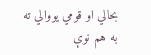بحالي او قومي يووالي ته به هم نوې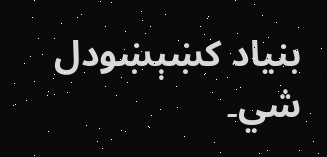بنياد کښېښودل شي۔